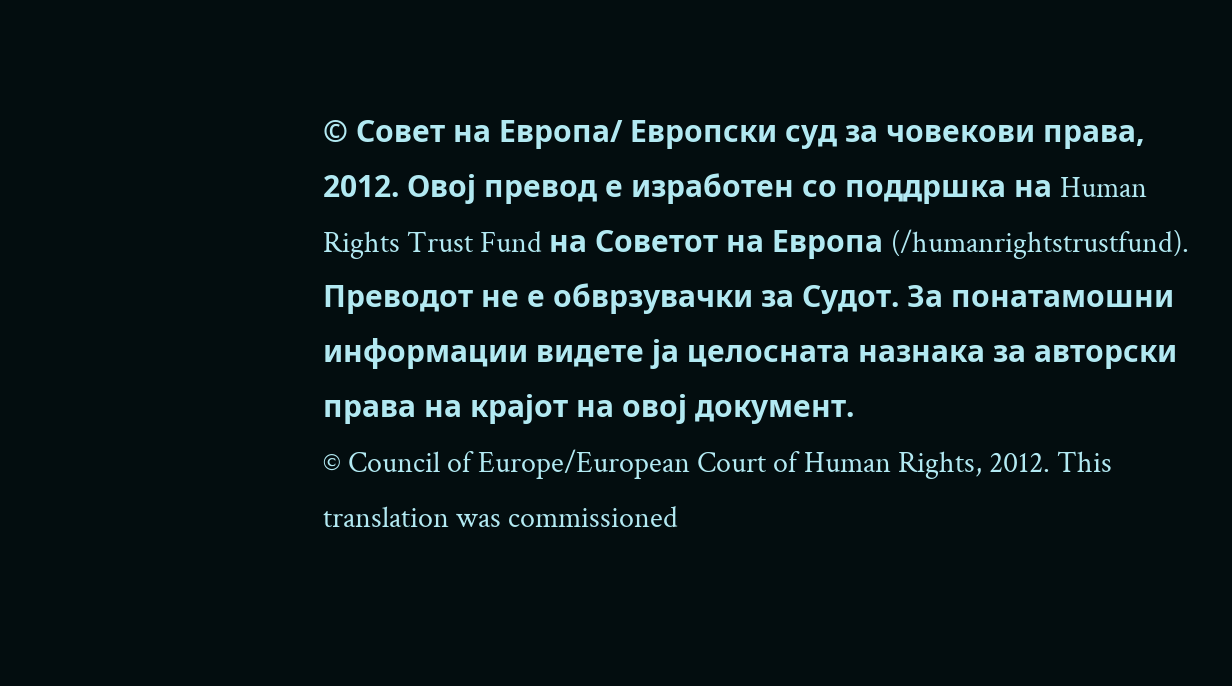© Совет на Европа/ Европски суд за човекови права, 2012. Овој превод е изработен со поддршка на Human Rights Trust Fund на Советот на Европа (/humanrightstrustfund). Преводот не е обврзувачки за Судот. За понатамошни информации видете ја целосната назнака за авторски права на крајот на овој документ.
© Council of Europe/European Court of Human Rights, 2012. This translation was commissioned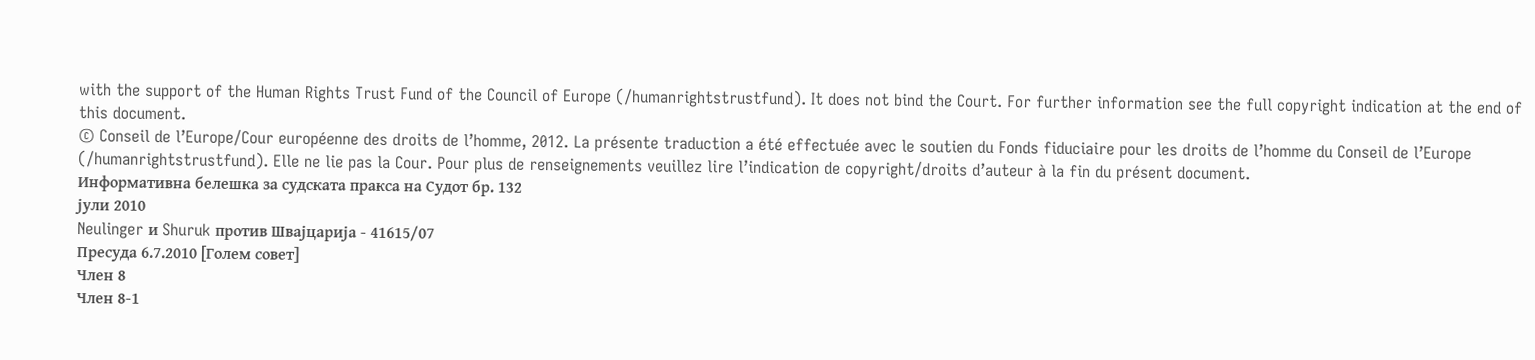with the support of the Human Rights Trust Fund of the Council of Europe (/humanrightstrustfund). It does not bind the Court. For further information see the full copyright indication at the end of this document.
© Conseil de l’Europe/Cour européenne des droits de l’homme, 2012. La présente traduction a été effectuée avec le soutien du Fonds fiduciaire pour les droits de l’homme du Conseil de l’Europe (/humanrightstrustfund). Elle ne lie pas la Cour. Pour plus de renseignements veuillez lire l’indication de copyright/droits d’auteur à la fin du présent document.
Информативна белешка за судската пракса на Судот бр. 132
јули 2010
Neulinger и Shuruk против Швајцарија - 41615/07
Пресуда 6.7.2010 [Голем совет]
Член 8
Член 8-1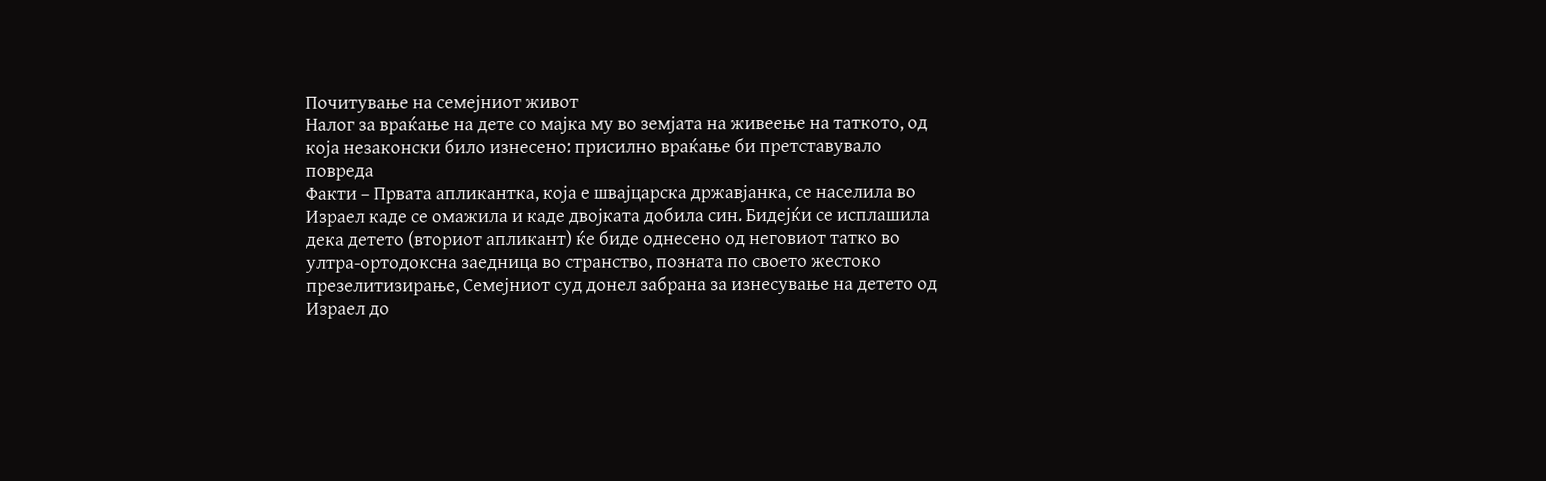Почитување на семејниот живот
Налог за враќање на дете со мајка му во земјата на живеење на таткото, од која незаконски било изнесено: присилно враќање би претставувало повреда
Факти – Првата апликантка, која е швајцарска државјанка, се населила во Израел каде се омажила и каде двојката добила син. Бидејќи се исплашила дека детето (вториот апликант) ќе биде однесено од неговиот татко во ултра-ортодоксна заедница во странство, позната по своето жестоко презелитизирање, Семејниот суд донел забрана за изнесување на детето од Израел до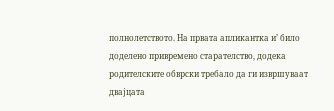полнолетството. На првата апликантка и’ било доделено привремено старателство, додека родителските обврски требало да ги извршуваат двајцата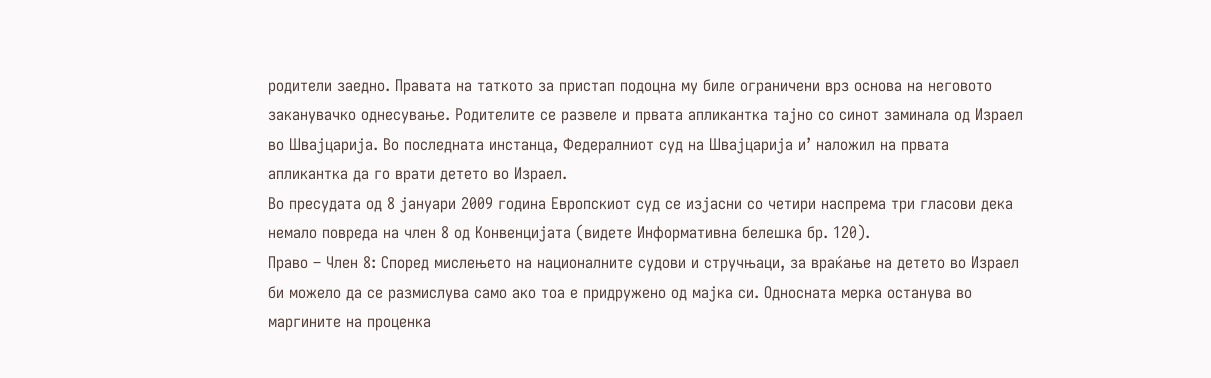родители заедно. Правата на таткото за пристап подоцна му биле ограничени врз основа на неговото заканувачко однесување. Родителите се развеле и првата апликантка тајно со синот заминала од Израел во Швајцарија. Во последната инстанца, Федералниот суд на Швајцарија и’ наложил на првата апликантка да го врати детето во Израел.
Во пресудата од 8 јануари 2009 година Европскиот суд се изјасни со четири наспрема три гласови дека немало повреда на член 8 од Конвенцијата (видете Информативна белешка бр. 120).
Право – Член 8: Според мислењето на националните судови и стручњаци, за враќање на детето во Израел би можело да се размислува само ако тоа е придружено од мајка си. Односната мерка останува во маргините на проценка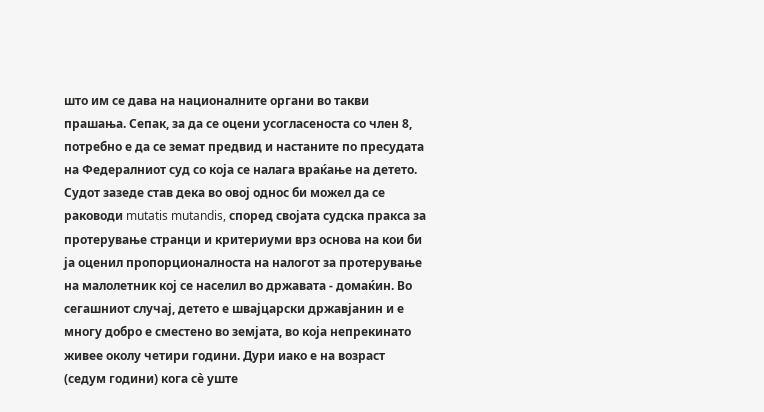што им се дава на националните органи во такви прашања. Сепак, за да се оцени усогласеноста со член 8, потребно е да се земат предвид и настаните по пресудата на Федералниот суд со која се налага враќање на детето. Судот зазеде став дека во овој однос би можел да се раководи mutatis mutandis, според својата судска пракса за протерување странци и критериуми врз основа на кои би ја оценил пропорционалноста на налогот за протерување на малолетник кој се населил во државата - домаќин. Во сегашниот случај, детето е швајцарски државјанин и е многу добро е сместено во земјата, во која непрекинато живее околу четири години. Дури иако е на возраст (седум години) кога сè уште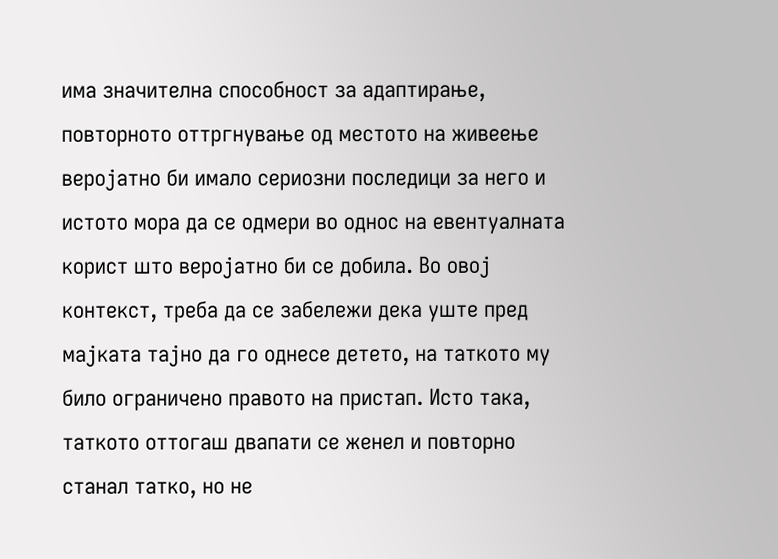има значителна способност за адаптирање, повторното оттргнување од местото на живеење веројатно би имало сериозни последици за него и истото мора да се одмери во однос на евентуалната корист што веројатно би се добила. Во овој контекст, треба да се забележи дека уште пред мајката тајно да го однесе детето, на таткото му било ограничено правото на пристап. Исто така, таткото оттогаш двапати се женел и повторно станал татко, но не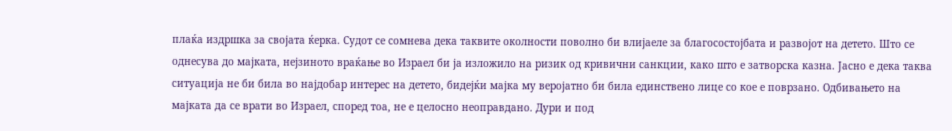плаќа издршка за својата ќерка. Судот се сомнева дека таквите околности поволно би влијаеле за благосостојбата и развојот на детето. Што се однесува до мајката, нејзиното враќање во Израел би ја изложило на ризик од кривични санкции, како што е затворска казна. Јасно е дека таква ситуација не би била во најдобар интерес на детето, бидејќи мајка му веројатно би била единствено лице со кое е поврзано. Одбивањето на мајката да се врати во Израел, според тоа, не е целосно неоправдано. Дури и под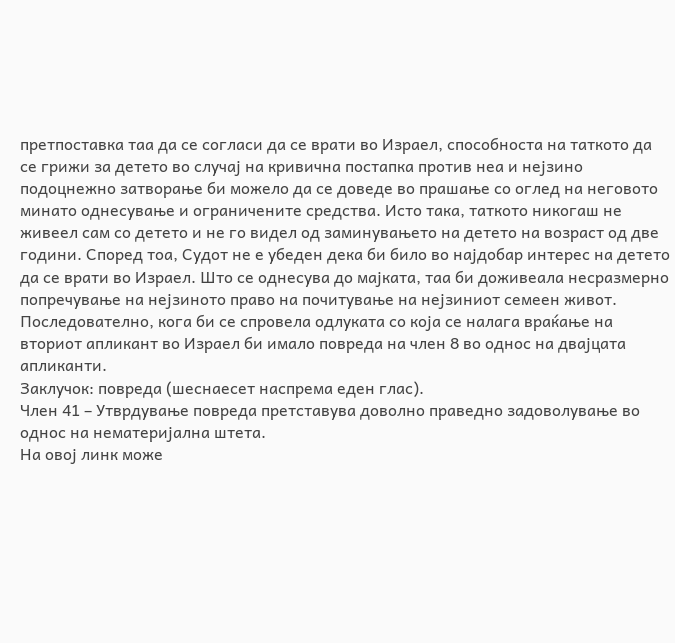претпоставка таа да се согласи да се врати во Израел, способноста на таткото да се грижи за детето во случај на кривична постапка против неа и нејзино подоцнежно затворање би можело да се доведе во прашање со оглед на неговото минато однесување и ограничените средства. Исто така, таткото никогаш не живеел сам со детето и не го видел од заминувањето на детето на возраст од две години. Според тоа, Судот не е убеден дека би било во најдобар интерес на детето да се врати во Израел. Што се однесува до мајката, таа би доживеала несразмерно попречување на нејзиното право на почитување на нејзиниот семеен живот. Последователно, кога би се спровела одлуката со која се налага враќање на вториот апликант во Израел би имало повреда на член 8 во однос на двајцата апликанти.
Заклучок: повреда (шеснаесет наспрема еден глас).
Член 41 – Утврдување повреда претставува доволно праведно задоволување во однос на нематеријална штета.
На овој линк може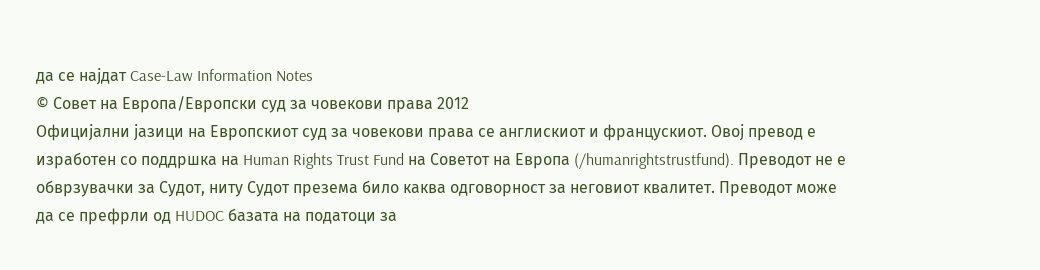да се најдат Case-Law Information Notes
© Совет на Европа/Европски суд за човекови права 2012
Официјални јазици на Европскиот суд за човекови права се англискиот и францускиот. Овој превод е изработен со поддршка на Human Rights Trust Fund на Советот на Европа (/humanrightstrustfund). Преводот не е обврзувачки за Судот, ниту Судот презема било каква одговорност за неговиот квалитет. Преводот може да се префрли од HUDOC базата на податоци за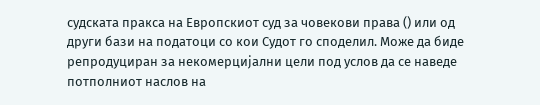судската пракса на Европскиот суд за човекови права () или од други бази на податоци со кои Судот го споделил. Може да биде репродуциран за некомерцијални цели под услов да се наведе потполниот наслов на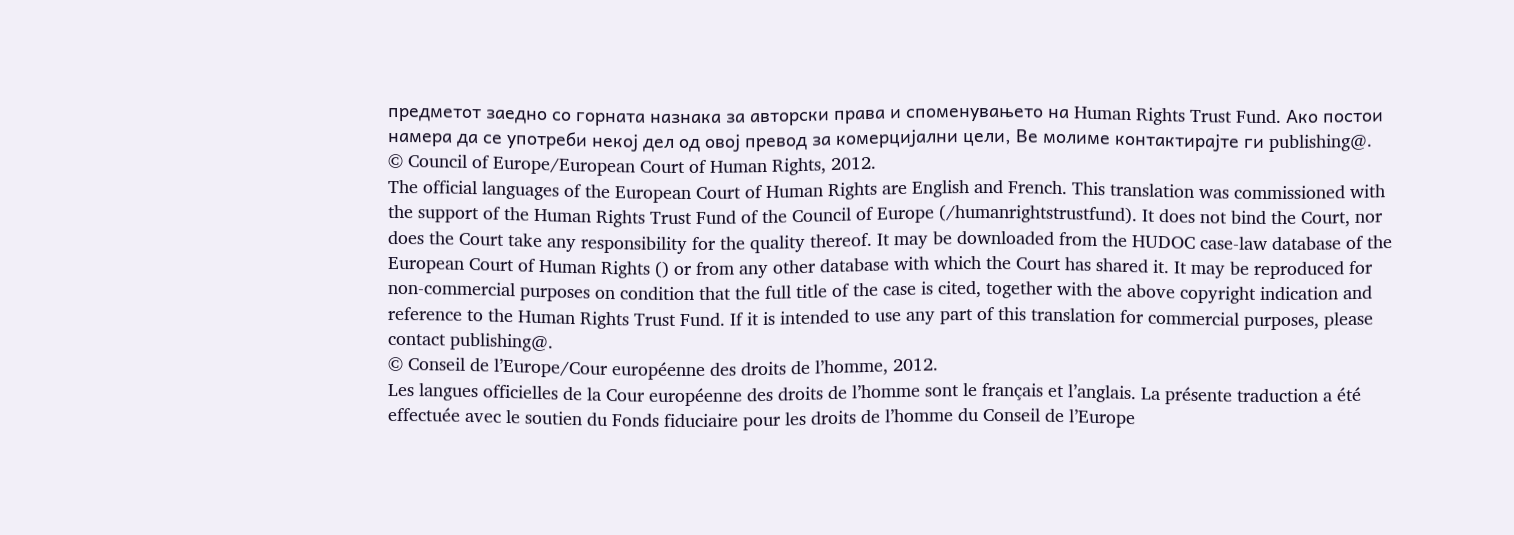предметот заедно со горната назнака за авторски права и споменувањето на Human Rights Trust Fund. Ако постои намера да се употреби некој дел од овој превод за комерцијални цели, Ве молиме контактирајте ги publishing@.
© Council of Europe/European Court of Human Rights, 2012.
The official languages of the European Court of Human Rights are English and French. This translation was commissioned with the support of the Human Rights Trust Fund of the Council of Europe (/humanrightstrustfund). It does not bind the Court, nor does the Court take any responsibility for the quality thereof. It may be downloaded from the HUDOC case-law database of the European Court of Human Rights () or from any other database with which the Court has shared it. It may be reproduced for non-commercial purposes on condition that the full title of the case is cited, together with the above copyright indication and reference to the Human Rights Trust Fund. If it is intended to use any part of this translation for commercial purposes, please contact publishing@.
© Conseil de l’Europe/Cour européenne des droits de l’homme, 2012.
Les langues officielles de la Cour européenne des droits de l’homme sont le français et l’anglais. La présente traduction a été effectuée avec le soutien du Fonds fiduciaire pour les droits de l’homme du Conseil de l’Europe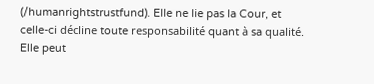(/humanrightstrustfund). Elle ne lie pas la Cour, et celle-ci décline toute responsabilité quant à sa qualité. Elle peut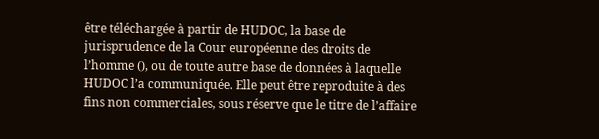être téléchargée à partir de HUDOC, la base de jurisprudence de la Cour européenne des droits de l’homme (), ou de toute autre base de données à laquelle HUDOC l’a communiquée. Elle peut être reproduite à des fins non commerciales, sous réserve que le titre de l’affaire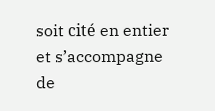soit cité en entier et s’accompagne de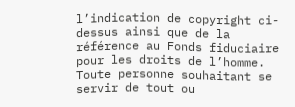l’indication de copyright ci-dessus ainsi que de la référence au Fonds fiduciaire pour les droits de l’homme. Toute personne souhaitant se servir de tout ou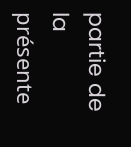partie de la présente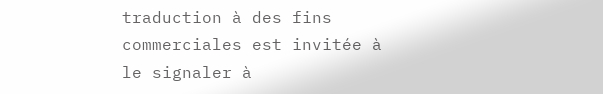traduction à des fins commerciales est invitée à le signaler à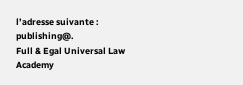l’adresse suivante : publishing@.
Full & Egal Universal Law Academy